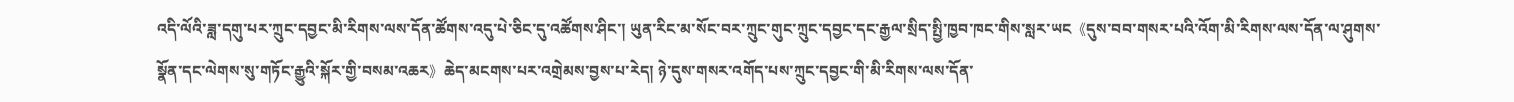འདི་ལོའི་ཟླ་དགུ་པར་ཀྲུང་དབྱང་མི་རིགས་ལས་དོན་ཚོགས་འདུ་པེ་ཅིང་དུ་འཚོགས་ཤིང་། ཡུན་རིང་མ་སོང་བར་ཀྲུང་གུང་ཀྲུང་དབྱང་དང་རྒྱལ་སྲིད་སྤྱི་ཁྱབ་ཁང་གིས་སླར་ཡང《དུས་བབ་གསར་པའི་འོག་མི་རིགས་ལས་དོན་ལ་ཤུགས་སྣོན་དང་ལེགས་སུ་གཏོང་རྒྱུའི་སྐོར་གྱི་བསམ་འཆར》ཆེད་མངགས་པར་འགྲེམས་བྱས་པ་རེད། ཉེ་དུས་གསར་འགོད་པས་ཀྲུང་དབྱང་གི་མི་རིགས་ལས་དོན་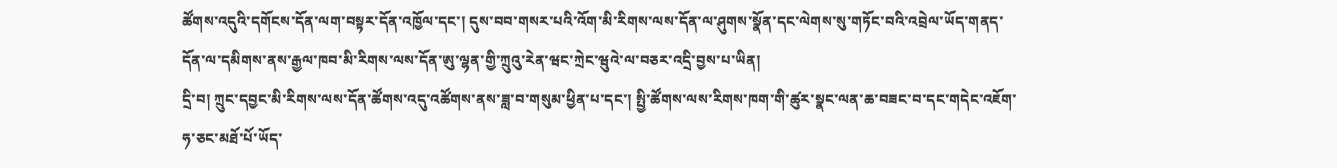ཚོགས་འདུའི་དགོངས་དོན་ལག་བསྟར་དོན་འཁྱོལ་དང་། དུས་བབ་གསར་པའི་འོག་མི་རིགས་ལས་དོན་ལ་ཤུགས་སྣོན་དང་ལེགས་སུ་གཏོང་བའི་འབྲེལ་ཡོད་གནད་དོན་ལ་དམིགས་ནས་རྒྱལ་ཁབ་མི་རིགས་ལས་དོན་ཨུ་ལྷན་གྱི་ཀྲུའུ་རེན་ཝང་ཀྲེང་ཝུའེ་ལ་བཅར་འདྲི་བྱས་པ་ཡིན།
དྲི་བ། ཀྲུང་དབྱང་མི་རིགས་ལས་དོན་ཚོགས་འདུ་འཚོགས་ནས་ཟླ་བ་གསུམ་ཕྱིན་པ་དང་། སྤྱི་ཚོགས་ལས་རིགས་ཁག་གི་ཚུར་སྣང་ལན་ཆ་བཟང་བ་དང་གདེང་འཇོག་ཧ་ཅང་མཐོ་པོ་ཡོད་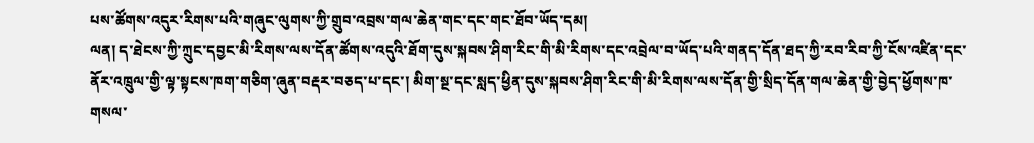པས་ཚོགས་འདུར་རིགས་པའི་གཞུང་ལུགས་ཀྱི་གྲུབ་འབྲས་གལ་ཆེན་གང་དང་གང་ཐོབ་ཡོད་དམ།
ལན། ད་ཐེངས་ཀྱི་ཀྲུང་དབྱང་མི་རིགས་ལས་དོན་ཚོགས་འདུའི་ཐོག་དུས་སྐབས་ཤིག་རིང་གི་མི་རིགས་དང་འབྲེལ་བ་ཡོད་པའི་གནད་དོན་ཐད་ཀྱི་རབ་རིབ་ཀྱི་ངོས་འཛིན་དང་ནོར་འཁྲུལ་གྱི་ལྟ་སྟངས་ཁག་གཅིག་ཞུན་བརྡར་བཅད་པ་དང་། མིག་སྔ་དང་སླད་ཕྱིན་དུས་སྐབས་ཤིག་རིང་གི་མི་རིགས་ལས་དོན་གྱི་སྲིད་དོན་གལ་ཆེན་གྱི་བྱེད་ཕྱོགས་ཁ་གསལ་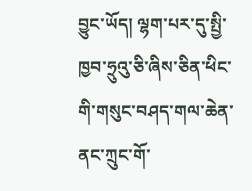བྱུང་ཡོད། ལྷག་པར་དུ་སྤྱི་ཁྱབ་ཧྲུའུ་ཅི་ཞིས་ཅིན་ཕིང་གི་གསུང་བཤད་གལ་ཆེན་ནང་ཀྲུང་གོ་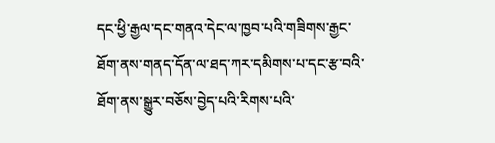དང་ཕྱི་རྒྱལ་དང་གནའ་དེང་ལ་ཁྱབ་པའི་གཟིགས་རྒྱང་ཐོག་ནས་གནད་དོན་ལ་ཐད་ཀར་དམིགས་པ་དང་རྩ་བའི་ཐོག་ནས་སྒྱུར་བཅོས་བྱེད་པའི་རིགས་པའི་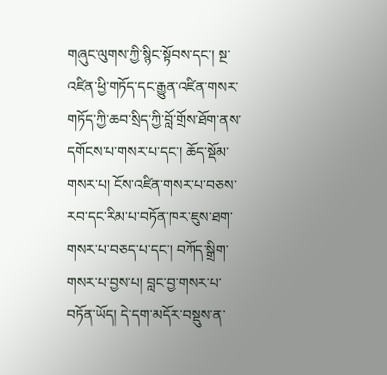གཞུང་ལུགས་ཀྱི་སྙིང་སྟོབས་དང་། སྔ་འཛིན་ཕྱི་གཏོད་དང་རྒྱུན་འཛིན་གསར་གཏོད་ཀྱི་ཆབ་སྲིད་ཀྱི་བློ་གྲོས་ཐོག་ནས་དགོངས་པ་གསར་པ་དང་། ཆོད་སྡོམ་གསར་པ། ངོས་འཛིན་གསར་པ་བཅས་རབ་དང་རིམ་པ་བཏོན་ཁར་ཇུས་ཐག་གསར་པ་བཅད་པ་དང་། བཀོད་སྒྲིག་གསར་པ་བྱས་པ། བླང་བྱ་གསར་པ་བཏོན་ཡོད། དེ་དག་མདོར་བསྡུས་ན་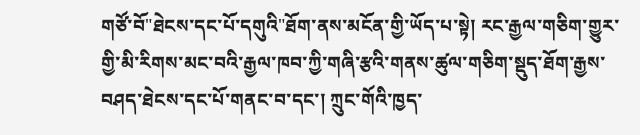གཙོ་བོ"ཐེངས་དང་པོ་དགུའི"ཐོག་ནས་མངོན་གྱི་ཡོད་པ་སྟེ། རང་རྒྱལ་གཅིག་གྱུར་གྱི་མི་རིགས་མང་བའི་རྒྱལ་ཁབ་ཀྱི་གཞི་རྩའི་གནས་ཚུལ་གཅིག་སྡུད་ཐོག་རྒྱས་བཤད་ཐེངས་དང་པོ་གནང་བ་དང་། ཀྲུང་གོའི་ཁྱད་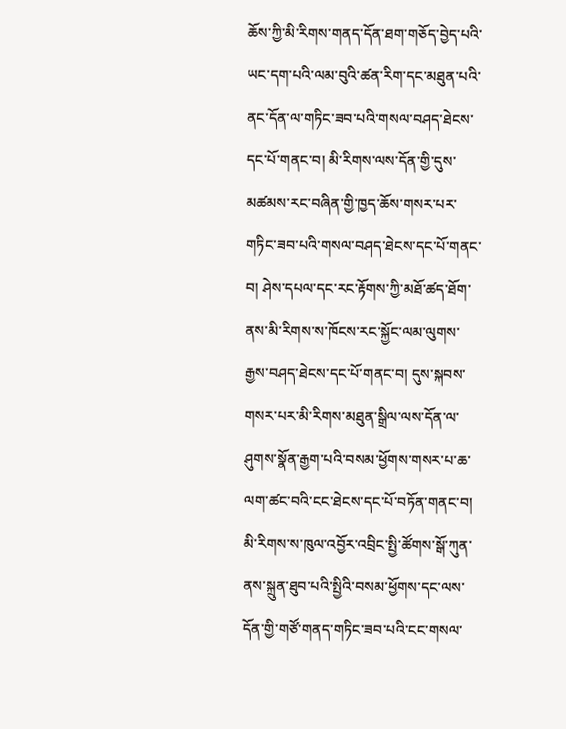ཆོས་ཀྱི་མི་རིགས་གནད་དོན་ཐག་གཅོད་བྱེད་པའི་ཡང་དག་པའི་ལམ་བུའི་ཚན་རིག་དང་མཐུན་པའི་ནང་དོན་ལ་གཏིང་ཟབ་པའི་གསལ་བཤད་ཐེངས་དང་པོ་གནང་བ། མི་རིགས་ལས་དོན་གྱི་དུས་མཚམས་རང་བཞིན་གྱི་ཁྱད་ཆོས་གསར་པར་གཏིང་ཟབ་པའི་གསལ་བཤད་ཐེངས་དང་པོ་གནང་བ། ཤེས་དཔལ་དང་རང་རྟོགས་ཀྱི་མཐོ་ཚད་ཐོག་ནས་མི་རིགས་ས་ཁོངས་རང་སྐྱོང་ལམ་ལུགས་རྒྱས་བཤད་ཐེངས་དང་པོ་གནང་བ། དུས་སྐབས་གསར་པར་མི་རིགས་མཐུན་སྒྲིལ་ལས་དོན་ལ་ཤུགས་སྣོན་རྒྱག་པའི་བསམ་ཕྱོགས་གསར་པ་ཆ་ལག་ཚང་བའི་ངང་ཐེངས་དང་པོ་བཏོན་གནང་བ། མི་རིགས་ས་ཁུལ་འབྱོར་འབྲིང་སྤྱི་ཚོགས་སྒོ་ཀུན་ནས་སྐྲུན་ཐུབ་པའི་སྤྱིའི་བསམ་ཕྱོགས་དང་ལས་དོན་གྱི་གཙོ་གནད་གཏིང་ཟབ་པའི་ངང་གསལ་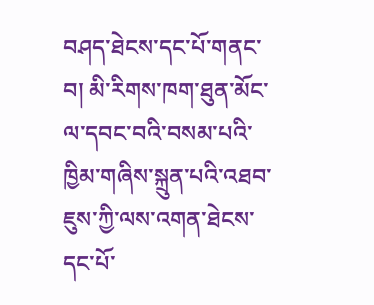བཤད་ཐེངས་དང་པོ་གནང་བ། མི་རིགས་ཁག་ཐུན་མོང་ལ་དབང་བའི་བསམ་པའི་ཁྱིམ་གཞིས་སྐྲུན་པའི་འཐབ་ཇུས་ཀྱི་ལས་འགན་ཐེངས་དང་པོ་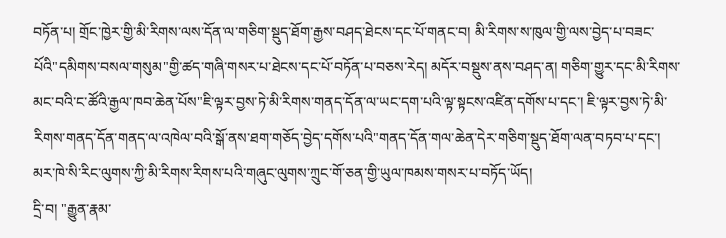བཏོན་པ། གྲོང་ཁྱེར་གྱི་མི་རིགས་ལས་དོན་ལ་གཅིག་སྡུད་ཐོག་རྒྱས་བཤད་ཐེངས་དང་པོ་གནང་བ། མི་རིགས་ས་ཁུལ་གྱི་ལས་བྱེད་པ་བཟང་པོའི"དམིགས་བསལ་གསུམ"གྱི་ཚད་གཞི་གསར་པ་ཐེངས་དང་པོ་བཏོན་པ་བཅས་རེད། མདོར་བསྡུས་ནས་བཤད་ན། གཅིག་གྱུར་དང་མི་རིགས་མང་བའི་ང་ཚོའི་རྒྱལ་ཁབ་ཆེན་པོས"ཇི་ལྟར་བྱས་ཏེ་མི་རིགས་གནད་དོན་ལ་ཡང་དག་པའི་ལྟ་སྟངས་འཛིན་དགོས་པ་དང་། ཇི་ལྟར་བྱས་ཏེ་མི་རིགས་གནད་དོན་གནད་ལ་འཁེལ་བའི་སྒོ་ནས་ཐག་གཅོད་བྱེད་དགོས་པའི"གནད་དོན་གལ་ཆེན་དེར་གཅིག་སྡུད་ཐོག་ལན་བཏབ་པ་དང་། མར་ཁེ་སི་རིང་ལུགས་ཀྱི་མི་རིགས་རིགས་པའི་གཞུང་ལུགས་ཀྲུང་གོ་ཅན་གྱི་ཡུལ་ཁམས་གསར་པ་བཏོད་ཡོད།
དྲི་བ། "རྒྱུན་རྣམ་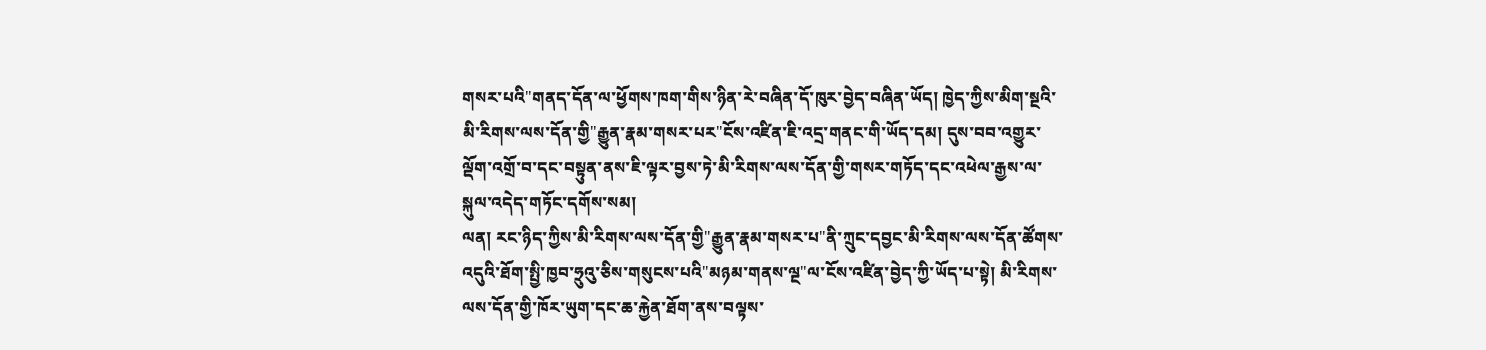གསར་པའི"གནད་དོན་ལ་ཕྱོགས་ཁག་གིས་ཉིན་རེ་བཞིན་དོ་ཁུར་བྱེད་བཞིན་ཡོད། ཁྱེད་ཀྱིས་མིག་སྔའི་མི་རིགས་ལས་དོན་གྱི"རྒྱུན་རྣམ་གསར་པར"ངོས་འཛིན་ཇི་འདྲ་གནང་གི་ཡོད་དམ། དུས་བབ་འགྱུར་ལྡོག་འགྲོ་བ་དང་བསྟུན་ནས་ཇི་ལྟར་བྱས་ཏེ་མི་རིགས་ལས་དོན་གྱི་གསར་གཏོད་དང་འཕེལ་རྒྱས་ལ་སྐུལ་འདེད་གཏོང་དགོས་སམ།
ལན། རང་ཉིད་ཀྱིས་མི་རིགས་ལས་དོན་གྱི"རྒྱུན་རྣམ་གསར་པ"ནི་ཀྲུང་དབྱང་མི་རིགས་ལས་དོན་ཚོགས་འདུའི་ཐོག་སྤྱི་ཁྱབ་ཧྲུའུ་ཅིས་གསུངས་པའི"མཉམ་གནས་ལྔ"ལ་ངོས་འཛིན་བྱེད་ཀྱི་ཡོད་པ་སྟེ། མི་རིགས་ལས་དོན་གྱི་ཁོར་ཡུག་དང་ཆ་རྐྱེན་ཐོག་ནས་བལྟས་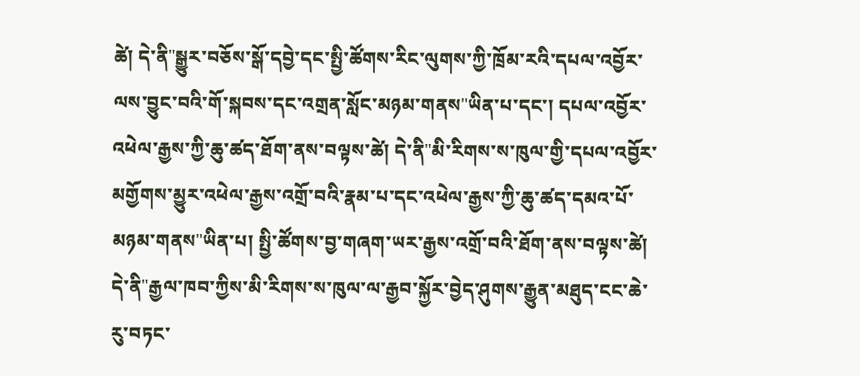ཚེ། དེ་ནི"སྒྱུར་བཅོས་སྒོ་དབྱེ་དང་སྤྱི་ཚོགས་རིང་ལུགས་ཀྱི་ཁྲོམ་རའི་དཔལ་འབྱོར་ལས་བྱུང་བའི་གོ་སྐབས་དང་འགྲན་སློང་མཉམ་གནས"ཡིན་པ་དང་། དཔལ་འབྱོར་འཕེལ་རྒྱས་ཀྱི་ཆུ་ཚད་ཐོག་ནས་བལྟས་ཚེ། དེ་ནི"མི་རིགས་ས་ཁུལ་གྱི་དཔལ་འབྱོར་མགྱོགས་མྱུར་འཕེལ་རྒྱས་འགྲོ་བའི་རྣམ་པ་དང་འཕེལ་རྒྱས་ཀྱི་ཆུ་ཚད་དམའ་པོ་མཉམ་གནས"ཡིན་པ། སྤྱི་ཚོགས་བྱ་གཞག་ཡར་རྒྱས་འགྲོ་བའི་ཐོག་ནས་བལྟས་ཚེ། དེ་ནི"རྒྱལ་ཁབ་ཀྱིས་མི་རིགས་ས་ཁུལ་ལ་རྒྱབ་སྐྱོར་བྱེད་ཤུགས་རྒྱུན་མཐུད་ངང་ཆེ་རུ་བཏང་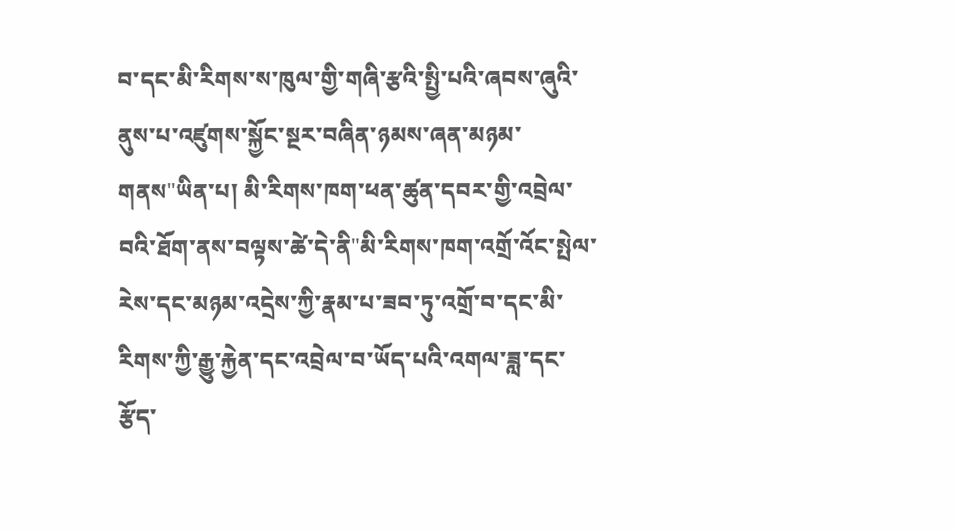བ་དང་མི་རིགས་ས་ཁུལ་གྱི་གཞི་རྩའི་སྤྱི་པའི་ཞབས་ཞུའི་ནུས་པ་འཛུགས་སྐྱོང་སྔར་བཞིན་ཉམས་ཞན་མཉམ་གནས"ཡིན་པ། མི་རིགས་ཁག་ཕན་ཚུན་དབར་གྱི་འབྲེལ་བའི་ཐོག་ནས་བལྟས་ཚེ་དེ་ནི"མི་རིགས་ཁག་འགྲོ་འོང་སྤེལ་རེས་དང་མཉམ་འདྲེས་ཀྱི་རྣམ་པ་ཟབ་ཏུ་འགྲོ་བ་དང་མི་རིགས་ཀྱི་རྒྱུ་རྐྱེན་དང་འབྲེལ་བ་ཡོད་པའི་འགལ་ཟླ་དང་རྩོད་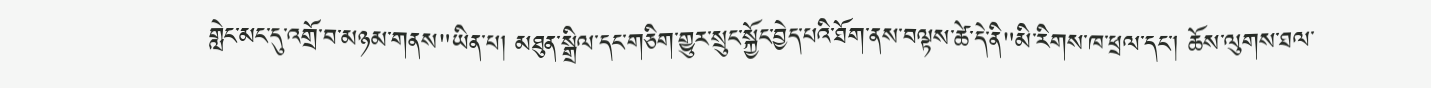གླེང་མང་དུ་འགྲོ་བ་མཉམ་གནས"ཡིན་པ། མཐུན་སྒྲིལ་དང་གཅིག་གྱུར་སྲུང་སྐྱོང་བྱེད་པའི་ཐོག་ནས་བལྟས་ཚེ་དེ་ནི"མི་རིགས་ཁ་ཕྲལ་དང་། ཆོས་ལུགས་ཐལ་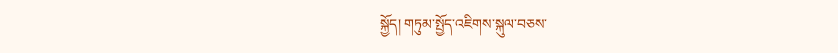སྐྱོད། གཏུམ་སྤྱོད་འཇིགས་སྐུལ་བཅས་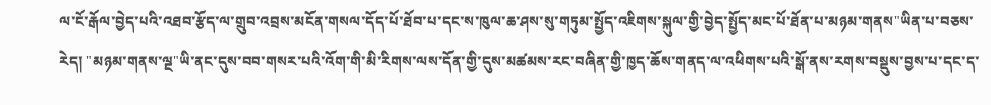ལ་ངོ་རྒོལ་བྱེད་པའི་འཐབ་རྩོད་ལ་གྲུབ་འབྲས་མངོན་གསལ་དོད་པོ་ཐོབ་པ་དང་ས་ཁུལ་ཆ་ཤས་སུ་གཏུམ་སྤྱོད་འཇིགས་སྐུལ་གྱི་བྱེད་སྤྱོད་མང་པོ་ཐོན་པ་མཉམ་གནས"ཡིན་པ་བཅས་རེད། "མཉམ་གནས་ལྔ"ཡི་ནང་དུས་བབ་གསར་པའི་འོག་གི་མི་རིགས་ལས་དོན་གྱི་དུས་མཚམས་རང་བཞིན་གྱི་ཁྱད་ཆོས་གནད་ལ་འཕིགས་པའི་སྒོ་ནས་རགས་བསྡུས་བྱས་པ་དང་ད་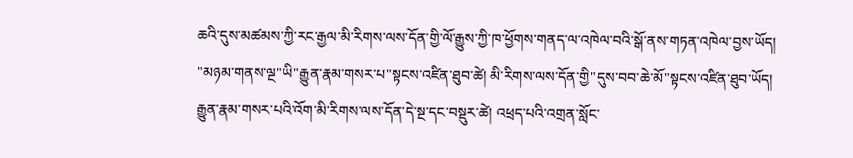ཆའི་དུས་མཚམས་ཀྱི་རང་རྒྱལ་མི་རིགས་ལས་དོན་གྱི་ལོ་རྒྱུས་ཀྱི་ཁ་ཕྱོགས་གནད་ལ་འཁེལ་བའི་སྒོ་ནས་གཏན་འཁེལ་བྱས་ཡོད། "མཉམ་གནས་ལྔ"ཡི"རྒྱུན་རྣམ་གསར་པ"སྟངས་འཛིན་ཐུབ་ཚེ། མི་རིགས་ལས་དོན་གྱི"དུས་བབ་ཆེ་མོ"སྟངས་འཛིན་ཐུབ་ཡོད། རྒྱུན་རྣམ་གསར་པའི་འོག་མི་རིགས་ལས་དོན་དེ་སྔ་དང་བསྡུར་ཚེ། འཕྲད་པའི་འགྲན་སློང་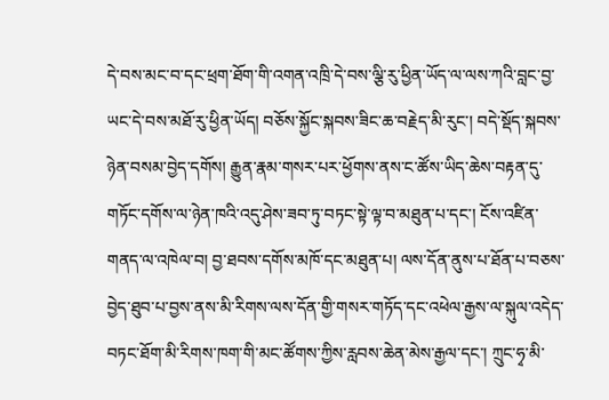དེ་བས་མང་བ་དང་ཕྲག་ཐོག་གི་འགན་འཁྲི་དེ་བས་ལྕི་རུ་ཕྱིན་ཡོད་ལ་ལས་ཀའི་བླང་བྱ་ཡང་དེ་བས་མཐོ་རུ་ཕྱིན་ཡོད། བཅོས་སྐྱོང་སྐབས་ཟིང་ཆ་བརྗེད་མི་རུང་། བདེ་སྡོད་སྐབས་ཉེན་བསམ་བྱེད་དགོས། རྒྱུན་རྣམ་གསར་པར་ཕྱོགས་ནས་ང་ཚོས་ཡིད་ཆེས་བརྟན་དུ་གཏོང་དགོས་ལ་ཉེན་ཁའི་འདུ་ཤེས་ཟབ་ཏུ་བཏང་སྟེ་ལྟ་བ་མཐུན་པ་དང་། ངོས་འཛིན་གནད་ལ་འཁེལ་བ། བྱ་ཐབས་དགོས་མཁོ་དང་མཐུན་པ། ལས་དོན་ནུས་པ་ཐོན་པ་བཅས་བྱེད་ཐུབ་པ་བྱས་ནས་མི་རིགས་ལས་དོན་གྱི་གསར་གཏོད་དང་འཕེལ་རྒྱས་ལ་སྐུལ་འདེད་བཏང་ཐོག་མི་རིགས་ཁག་གི་མང་ཚོགས་ཀྱིས་རླབས་ཆེན་མེས་རྒྱལ་དང་། ཀྲུང་ཧྭ་མི་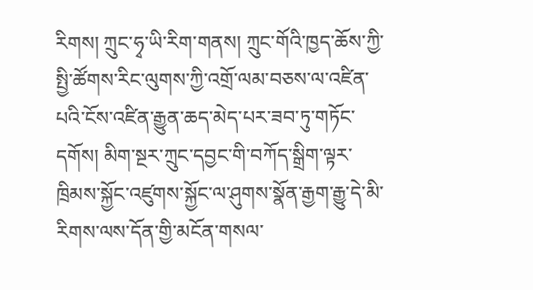རིགས། ཀྲུང་ཧྭ་ཡི་རིག་གནས། ཀྲུང་གོའི་ཁྱད་ཆོས་ཀྱི་སྤྱི་ཚོགས་རིང་ལུགས་ཀྱི་འགྲོ་ལམ་བཅས་ལ་འཛིན་པའི་ངོས་འཛིན་རྒྱུན་ཆད་མེད་པར་ཟབ་ཏུ་གཏོང་དགོས། མིག་སྔར་ཀྲུང་དབྱང་གི་བཀོད་སྒྲིག་ལྟར་ཁྲིམས་སྐྱོང་འཛུགས་སྐྱོང་ལ་ཤུགས་སྣོན་རྒྱག་རྒྱུ་དེ་མི་རིགས་ལས་དོན་གྱི་མངོན་གསལ་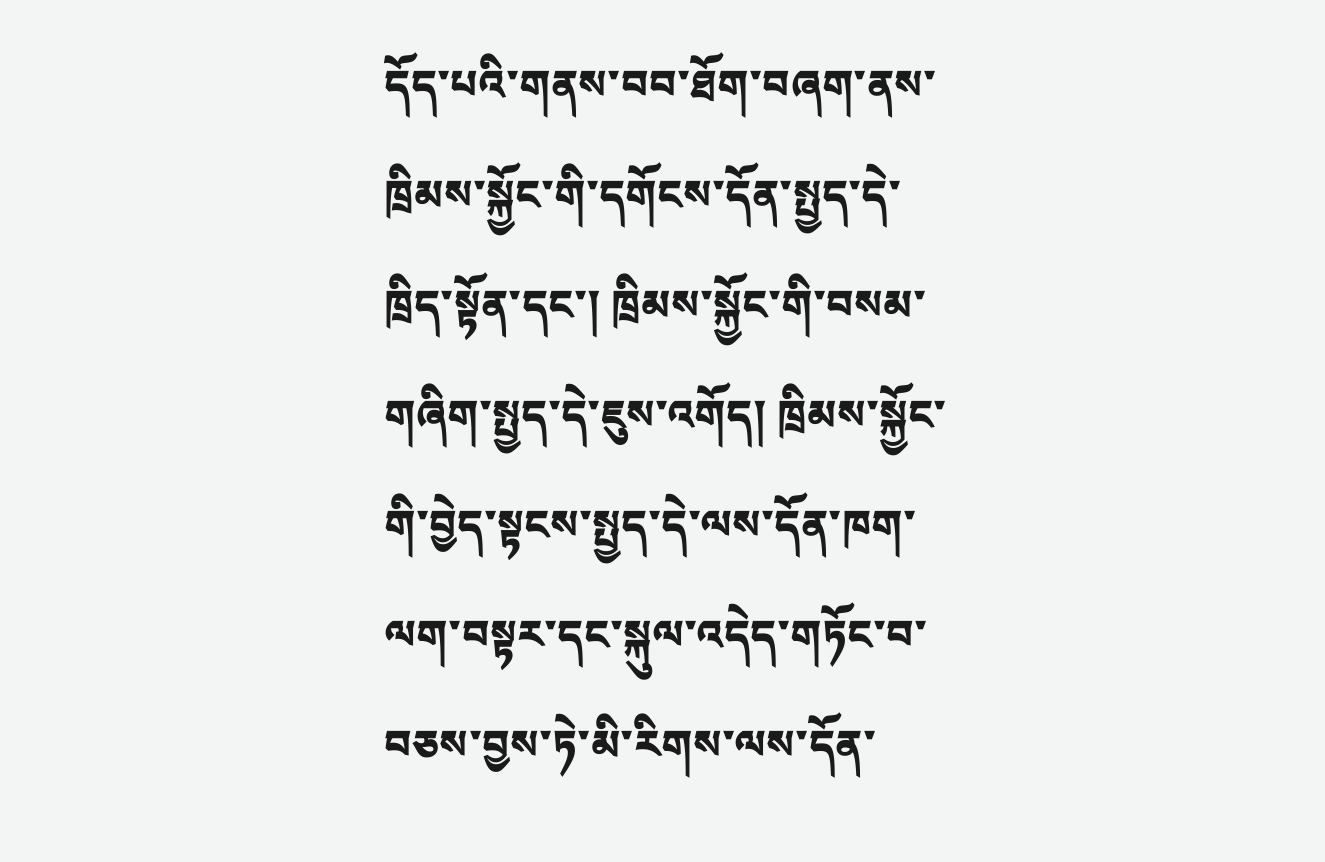དོད་པའི་གནས་བབ་ཐོག་བཞག་ནས་ཁྲིམས་སྐྱོང་གི་དགོངས་དོན་སྤྱད་དེ་ཁྲིད་སྟོན་དང་། ཁྲིམས་སྐྱོང་གི་བསམ་གཞིག་སྤྱད་དེ་ཇུས་འགོད། ཁྲིམས་སྐྱོང་གི་བྱེད་སྟངས་སྤྱད་དེ་ལས་དོན་ཁག་ལག་བསྟར་དང་སྐུལ་འདེད་གཏོང་བ་བཅས་བྱས་ཏེ་མི་རིགས་ལས་དོན་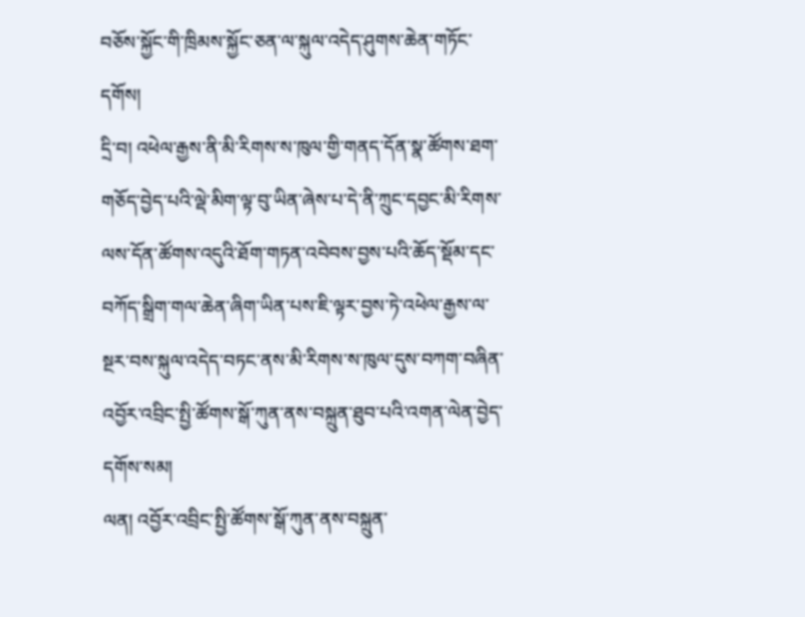བཅོས་སྐྱོང་གི་ཁྲིམས་སྐྱོང་ཅན་ལ་སྐུལ་འདེད་ཤུགས་ཆེན་གཏོང་དགོས།
དྲི་བ། འཕེལ་རྒྱས་ནི་མི་རིགས་ས་ཁུལ་གྱི་གནད་དོན་སྣ་ཚོགས་ཐག་གཅོད་བྱེད་པའི་ལྡེ་མིག་ལྟ་བུ་ཡིན་ཞེས་པ་དེ་ནི་ཀྲུང་དབྱང་མི་རིགས་ལས་དོན་ཚོགས་འདུའི་ཐོག་གཏན་འབེབས་བྱས་པའི་ཆོད་སྡོམ་དང་བཀོད་སྒྲིག་གལ་ཆེན་ཞིག་ཡིན་པས་ཇི་ལྟར་བྱས་ཏེ་འཕེལ་རྒྱས་ལ་སྔར་བས་སྐུལ་འདེད་བཏང་ནས་མི་རིགས་ས་ཁུལ་དུས་བཀག་བཞིན་འབྱོར་འབྲིང་སྤྱི་ཚོགས་སྒོ་ཀུན་ནས་བསྐྲུན་ཐུབ་པའི་འགན་ལེན་བྱེད་དགོས་སམ།
ལན། འབྱོར་འབྲིང་སྤྱི་ཚོགས་སྒོ་ཀུན་ནས་བསྐྲུན་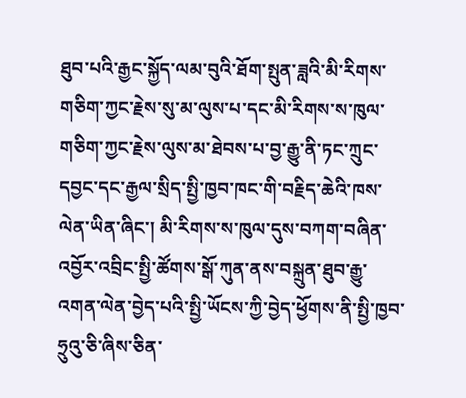ཐུབ་པའི་རྒྱང་སྐྱོད་ལམ་བུའི་ཐོག་སྤུན་ཟླའི་མི་རིགས་གཅིག་ཀྱང་རྗེས་སུ་མ་ལུས་པ་དང་མི་རིགས་ས་ཁུལ་གཅིག་ཀྱང་རྗེས་ལུས་མ་ཐེབས་པ་བྱ་རྒྱུ་ནི་ཏང་ཀྲུང་དབྱང་དང་རྒྱལ་སྲིད་སྤྱི་ཁྱབ་ཁང་གི་བརྗིད་ཆེའི་ཁས་ལེན་ཡིན་ཞིང་། མི་རིགས་ས་ཁུལ་དུས་བཀག་བཞིན་འབྱོར་འབྲིང་སྤྱི་ཚོགས་སྒོ་ཀུན་ནས་བསྐྲུན་ཐུབ་རྒྱུ་འགན་ལེན་བྱེད་པའི་སྤྱི་ཡོངས་ཀྱི་བྱེད་ཕྱོགས་ནི་སྤྱི་ཁྱབ་ཧྲུའུ་ཅི་ཞིས་ཅིན་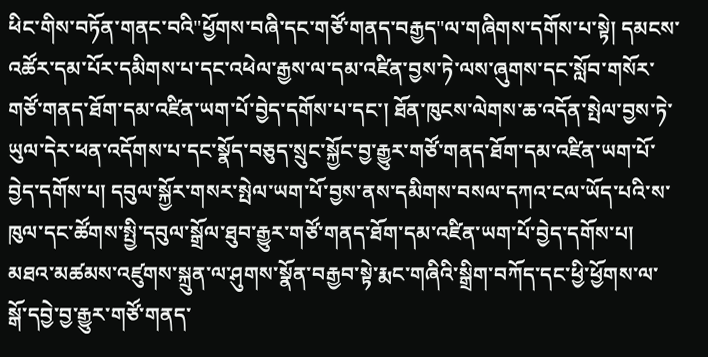ཕིང་གིས་བཏོན་གནང་བའི"ཕྱོགས་བཞི་དང་གཙོ་གནད་བརྒྱད"ལ་གཞིགས་དགོས་པ་སྟེ། དམངས་འཚོར་དམ་པོར་དམིགས་པ་དང་འཕེལ་རྒྱས་ལ་དམ་འཛིན་བྱས་ཏེ་ལས་ཞུགས་དང་སློབ་གསོར་གཙོ་གནད་ཐོག་དམ་འཛིན་ཡག་པོ་བྱེད་དགོས་པ་དང་། ཐོན་ཁུངས་ལེགས་ཆ་འདོན་སྤེལ་བྱས་ཏེ་ཡུལ་དེར་ཕན་འདོགས་པ་དང་སྣོད་བཅུད་སྲུང་སྐྱོང་བྱ་རྒྱུར་གཙོ་གནད་ཐོག་དམ་འཛིན་ཡག་པོ་བྱེད་དགོས་པ། དབུལ་སྐྱོར་གསར་སྤེལ་ཡག་པོ་བྱས་ནས་དམིགས་བསལ་དཀའ་ངལ་ཡོད་པའི་ས་ཁུལ་དང་ཚོགས་སྤྱི་དབུལ་སྒྲོལ་ཐུབ་རྒྱུར་གཙོ་གནད་ཐོག་དམ་འཛིན་ཡག་པོ་བྱེད་དགོས་པ། མཐའ་མཚམས་འཛུགས་སྐྲུན་ལ་ཤུགས་སྣོན་བརྒྱབ་སྟེ་རྨང་གཞིའི་སྒྲིག་བཀོད་དང་ཕྱི་ཕྱོགས་ལ་སྒོ་དབྱེ་བྱ་རྒྱུར་གཙོ་གནད་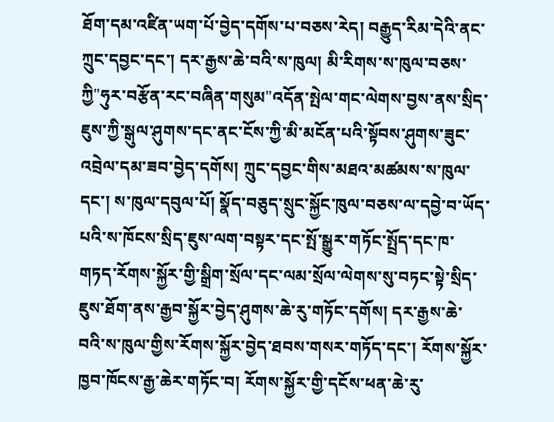ཐོག་དམ་འཛིན་ཡག་པོ་བྱེད་དགོས་པ་བཅས་རེད། བརྒྱུད་རིམ་དེའི་ནང་ཀྲུང་དབྱང་དང་། དར་རྒྱས་ཆེ་བའི་ས་ཁུལ། མི་རིགས་ས་ཁུལ་བཅས་ཀྱི"ཧུར་བརྩོན་རང་བཞིན་གསུམ"འདོན་སྤེལ་གང་ལེགས་བྱས་ནས་སྲིད་ཇུས་ཀྱི་སྒུལ་ཤུགས་དང་ནང་ངོས་ཀྱི་མི་མངོན་པའི་སྟོབས་ཤུགས་ཟུང་འབྲེལ་དམ་ཟབ་བྱེད་དགོས། ཀྲུང་དབྱང་གིས་མཐའ་མཚམས་ས་ཁུལ་དང་། ས་ཁུལ་དབུལ་པོ། སྣོད་བཅུད་སྲུང་སྐྱོང་ཁུལ་བཅས་ལ་དབྱེ་བ་ཡོད་པའི་ས་ཁོངས་སྲིད་ཇུས་ལག་བསྟར་དང་སྤོ་སྒྱུར་གཏོང་སྤྲོད་དང་ཁ་གཏད་རོགས་སྐྱོར་གྱི་སྒྲིག་སྲོལ་དང་ལམ་སྲོལ་ལེགས་སུ་བཏང་སྟེ་སྲིད་ཇུས་ཐོག་ནས་རྒྱབ་སྐྱོར་བྱེད་ཤུགས་ཆེ་རུ་གཏོང་དགོས། དར་རྒྱས་ཆེ་བའི་ས་ཁུལ་གྱིས་རོགས་སྐྱོར་བྱེད་ཐབས་གསར་གཏོད་དང་། རོགས་སྐྱོར་ཁྱབ་ཁོངས་རྒྱ་ཆེར་གཏོང་བ། རོགས་སྐྱོར་གྱི་དངོས་ཕན་ཆེ་རུ་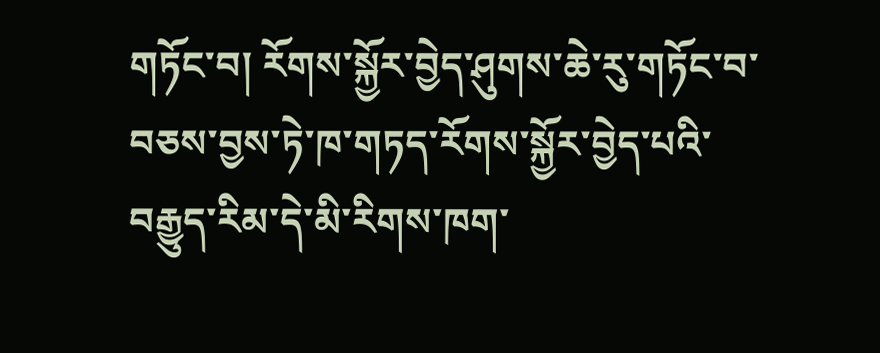གཏོང་བ། རོགས་སྐྱོར་བྱེད་ཤུགས་ཆེ་རུ་གཏོང་བ་བཅས་བྱས་ཏེ་ཁ་གཏད་རོགས་སྐྱོར་བྱེད་པའི་བརྒྱུད་རིམ་དེ་མི་རིགས་ཁག་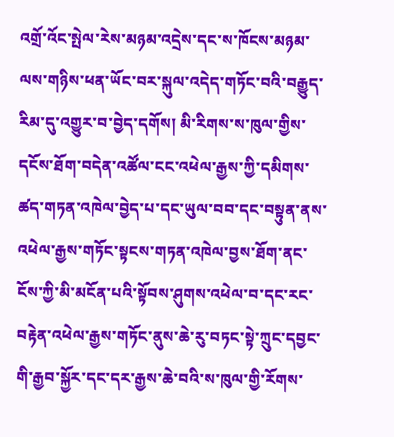འགྲོ་འོང་སྤེལ་རེས་མཉམ་འདྲེས་དང་ས་ཁོངས་མཉམ་ལས་གཉིས་ཕན་ཡོང་བར་སྐུལ་འདེད་གཏོང་བའི་བརྒྱུད་རིམ་དུ་འགྱུར་བ་བྱེད་དགོས། མི་རིགས་ས་ཁུལ་གྱིས་དངོས་ཐོག་བདེན་འཚོལ་ངང་འཕེལ་རྒྱས་ཀྱི་དམིགས་ཚད་གཏན་འཁེལ་བྱེད་པ་དང་ཡུལ་བབ་དང་བསྟུན་ནས་འཕེལ་རྒྱས་གཏོང་སྟངས་གཏན་འཁེལ་བྱས་ཐོག་ནང་ངོས་ཀྱི་མི་མངོན་པའི་སྟོབས་ཤུགས་འཕེལ་བ་དང་རང་བརྟེན་འཕེལ་རྒྱས་གཏོང་ནུས་ཆེ་རུ་བཏང་སྟེ་ཀྲུང་དབྱང་གི་རྒྱབ་སྐྱོར་དང་དར་རྒྱས་ཆེ་བའི་ས་ཁུལ་གྱི་རོགས་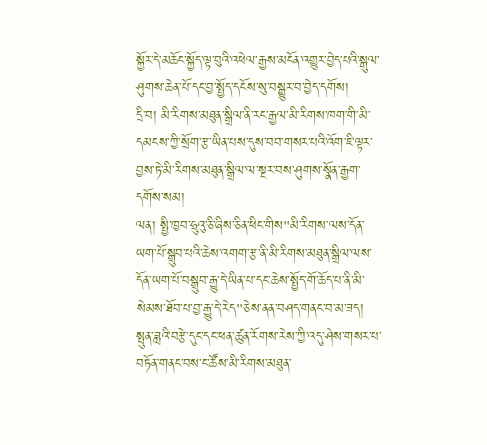སྐྱོར་དེ་མཆོང་སྐྱོད་ལྟ་བུའི་འཕེལ་རྒྱས་མངོན་འགྱུར་བྱེད་པའི་སྒུལ་ཤུགས་ཆེན་པོ་དང་བྱ་སྤྱོད་དངོས་སུ་བསྒྱུར་བ་བྱེད་དགོས།
དྲི་བ། མི་རིགས་མཐུན་སྒྲིལ་ནི་རང་རྒྱལ་མི་རིགས་ཁག་གི་མི་དམངས་ཀྱི་སྲོག་རྩ་ཡིན་པས་དུས་བབ་གསར་པའི་འོག་ཇི་ལྟར་བྱས་ཏེ་མི་རིགས་མཐུན་སྒྲིལ་ལ་སྔར་བས་ཤུགས་སྣོན་རྒྱག་དགོས་སམ།
ལན། སྤྱི་ཁྱབ་ཧྲུའུ་ཅི་ཞིས་ཅིན་ཕིང་གིས"མི་རིགས་ལས་དོན་ཡག་པོ་སྒྲུབ་པའི་ཆེས་འགག་རྩ་ནི་མི་རིགས་མཐུན་སྒྲིལ་ལས་དོན་ཡག་པོ་བསྒྲུབ་རྒྱུ་དེ་ཡིན་པ་དང་ཆེས་སྤྱོད་གོ་ཆོད་པ་ནི་མི་སེམས་ཐོབ་པ་བྱ་རྒྱུ་དེ་རེད"ཅེས་ནན་བཤད་གནང་བ་མ་ཟད། སྤུན་ཟླའི་བརྩེ་དུང་དང་ཕན་ཚུན་རོགས་རེས་ཀྱི་འདུ་ཤེས་གསར་པ་བཏོན་གནང་བས་ང་ཚོས་མི་རིགས་མཐུན་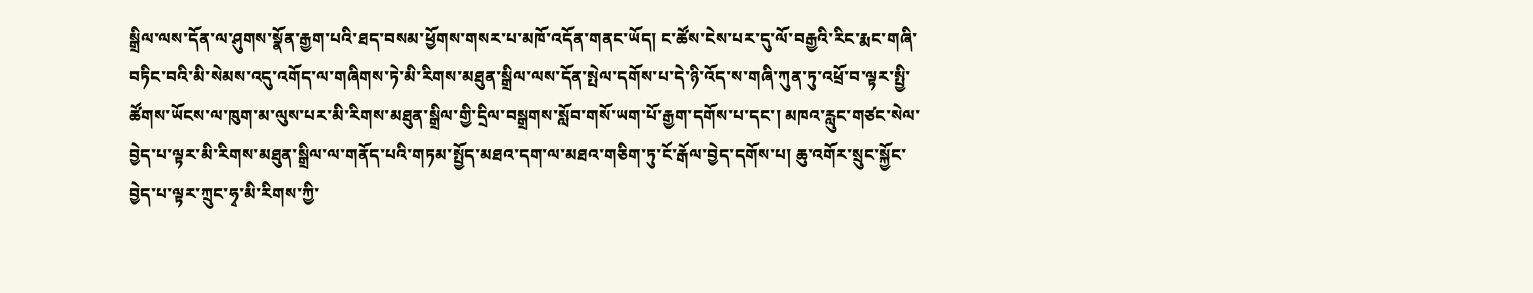སྒྲིལ་ལས་དོན་ལ་ཤུགས་སྣོན་རྒྱག་པའི་ཐད་བསམ་ཕྱོགས་གསར་པ་མཁོ་འདོན་གནང་ཡོད། ང་ཚོས་ངེས་པར་དུ་ལོ་བརྒྱའི་རིང་རྨང་གཞི་བཏིང་བའི་མི་སེམས་འདུ་འགོད་ལ་གཞིགས་ཏེ་མི་རིགས་མཐུན་སྒྲིལ་ལས་དོན་སྤེལ་དགོས་པ་དེ་ཉི་འོད་ས་གཞི་ཀུན་ཏུ་འཕྲོ་བ་ལྟར་སྤྱི་ཚོགས་ཡོངས་ལ་ཁུག་མ་ལུས་པར་མི་རིགས་མཐུན་སྒྲིལ་གྱི་དྲིལ་བསྒྲགས་སློབ་གསོ་ཡག་པོ་རྒྱག་དགོས་པ་དང་། མཁའ་རླུང་གཙང་སེལ་བྱེད་པ་ལྟར་མི་རིགས་མཐུན་སྒྲིལ་ལ་གནོད་པའི་གཏམ་སྤྱོད་མཐའ་དག་ལ་མཐའ་གཅིག་ཏུ་ངོ་རྒོལ་བྱེད་དགོས་པ། ཆུ་འགོར་སྲུང་སྐྱོང་བྱེད་པ་ལྟར་ཀྲུང་ཧྭ་མི་རིགས་ཀྱི་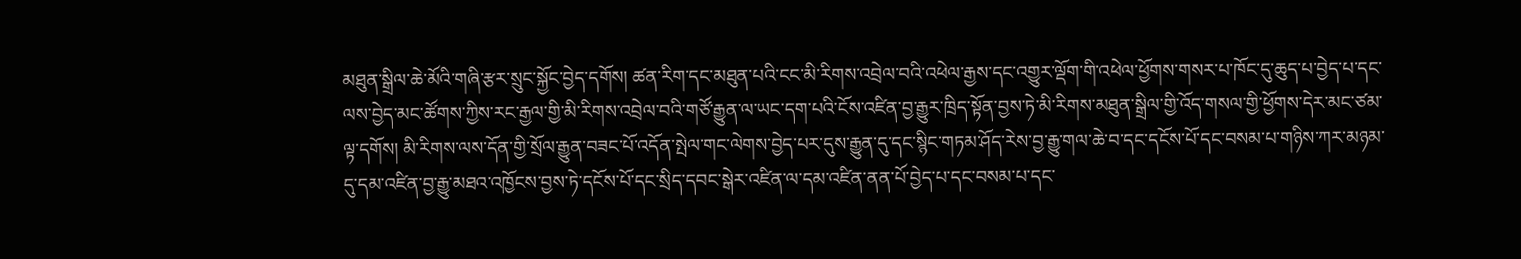མཐུན་སྒྲིལ་ཆེ་མོའི་གཞི་རྩར་སྲུང་སྐྱོང་བྱེད་དགོས། ཚན་རིག་དང་མཐུན་པའི་ངང་མི་རིགས་འབྲེལ་བའི་འཕེལ་རྒྱས་དང་འགྱུར་ལྡོག་གི་འཕེལ་ཕྱོགས་གསར་པ་ཁོང་དུ་ཆུད་པ་བྱེད་པ་དང་ལས་བྱེད་མང་ཚོགས་ཀྱིས་རང་རྒྱལ་གྱི་མི་རིགས་འབྲེལ་བའི་གཙོ་རྒྱུན་ལ་ཡང་དག་པའི་ངོས་འཛིན་བྱ་རྒྱུར་ཁྲིད་སྟོན་བྱས་ཏེ་མི་རིགས་མཐུན་སྒྲིལ་གྱི་འོད་གསལ་གྱི་ཕྱོགས་དེར་མང་ཙམ་ལྟ་དགོས། མི་རིགས་ལས་དོན་གྱི་སྲོལ་རྒྱུན་བཟང་པོ་འདོན་སྤེལ་གང་ལེགས་བྱེད་པར་དུས་རྒྱུན་དུ་དང་སྙིང་གཏམ་ཤོད་རེས་བྱ་རྒྱུ་གལ་ཆེ་བ་དང་དངོས་པོ་དང་བསམ་པ་གཉིས་ཀར་མཉམ་དུ་དམ་འཛིན་བྱ་རྒྱུ་མཐའ་འཁྱོངས་བྱས་ཏེ་དངོས་པོ་དང་སྲིད་དབང་སྒེར་འཛིན་ལ་དམ་འཛིན་ནན་པོ་བྱེད་པ་དང་བསམ་པ་དང་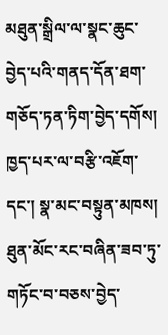མཐུན་སྒྲིལ་ལ་སྣང་ཆུང་བྱེད་པའི་གནད་དོན་ཐག་གཅོད་ཏན་ཏིག་བྱེད་དགོས། ཁྱད་པར་ལ་བརྩི་འཇོག་དང་། སྣ་མང་བསྟུན་མཁས། ཐུན་མོང་རང་བཞིན་ཟབ་ཏུ་གཏོང་བ་བཅས་བྱེད་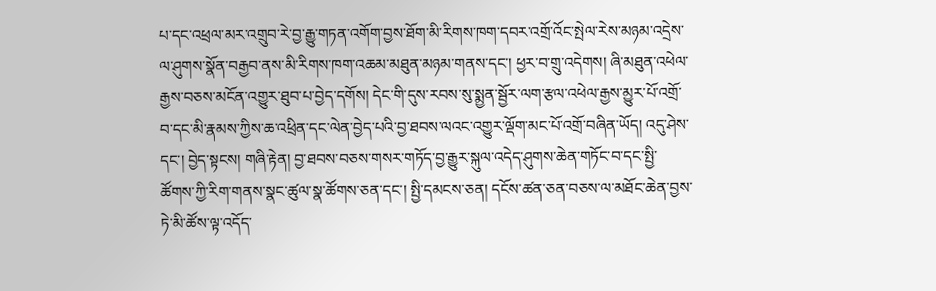པ་དང་འཕྲལ་མར་འགྲུབ་རེ་བྱ་རྒྱུ་གཏན་འགོག་བྱས་ཐོག་མི་རིགས་ཁག་དབར་འགྲོ་འོང་སྤེལ་རེས་མཉམ་འདྲེས་ལ་ཤུགས་སྣོན་བརྒྱབ་ནས་མི་རིགས་ཁག་འཆམ་མཐུན་མཉམ་གནས་དང་། ཕྱར་བ་གྲུ་འདེགས། ཞི་མཐུན་འཕེལ་རྒྱས་བཅས་མངོན་འགྱུར་ཐུབ་པ་བྱེད་དགོས། དེང་གི་དུས་རབས་སུ་སྨྱན་སྦྱོར་ལག་རྩལ་འཕེལ་རྒྱས་མྱུར་པོ་འགྲོ་བ་དང་མི་རྣམས་ཀྱིས་ཆ་འཕྲིན་དང་ལེན་བྱེད་པའི་བྱ་ཐབས་ལའང་འགྱུར་ལྡོག་མང་པོ་འགྲོ་བཞིན་ཡོད། འདུ་ཤེས་དང་། བྱེད་སྟངས། གཞི་རྟེན། བྱ་ཐབས་བཅས་གསར་གཏོད་བྱ་རྒྱུར་སྐུལ་འདེད་ཤུགས་ཆེན་གཏོང་བ་དང་སྤྱི་ཚོགས་ཀྱི་རིག་གནས་སྣང་ཚུལ་སྣ་ཚོགས་ཅན་དང་། སྤྱི་དམངས་ཅན། དངོས་ཚན་ཅན་བཅས་ལ་མཐོང་ཆེན་བྱས་ཏེ་མི་ཚོས་ལྟ་འདོད་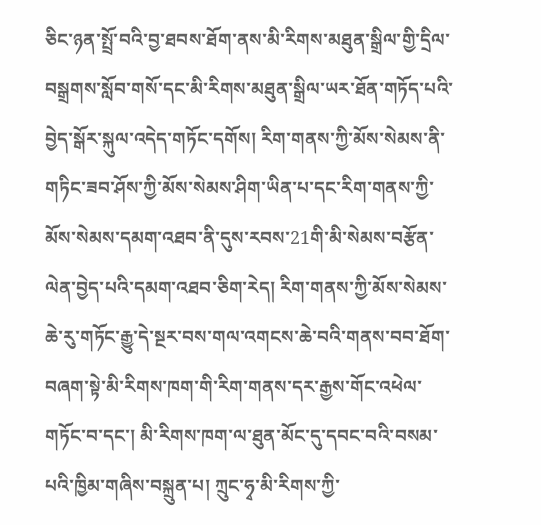ཅིང་ཉན་སྤྲོ་བའི་བྱ་ཐབས་ཐོག་ནས་མི་རིགས་མཐུན་སྒྲིལ་གྱི་དྲིལ་བསྒྲགས་སློབ་གསོ་དང་མི་རིགས་མཐུན་སྒྲིལ་ཡར་ཐོན་གཏོད་པའི་བྱེད་སྒོར་སྐུལ་འདེད་གཏོང་དགོས། རིག་གནས་ཀྱི་མོས་སེམས་ནི་གཏིང་ཟབ་ཤོས་ཀྱི་མོས་སེམས་ཤིག་ཡིན་པ་དང་རིག་གནས་ཀྱི་མོས་སེམས་དམག་འཐབ་ནི་དུས་རབས་21གི་མི་སེམས་བརྩོན་ལེན་བྱེད་པའི་དམག་འཐབ་ཅིག་རེད། རིག་གནས་ཀྱི་མོས་སེམས་ཆེ་རུ་གཏོང་རྒྱུ་དེ་སྔར་བས་གལ་འགངས་ཆེ་བའི་གནས་བབ་ཐོག་བཞག་སྟེ་མི་རིགས་ཁག་གི་རིག་གནས་དར་རྒྱས་གོང་འཕེལ་གཏོང་བ་དང་། མི་རིགས་ཁག་ལ་ཐུན་མོང་དུ་དབང་བའི་བསམ་པའི་ཁྱིམ་གཞིས་བསྐྲུན་པ། ཀྲུང་ཧྭ་མི་རིགས་ཀྱི་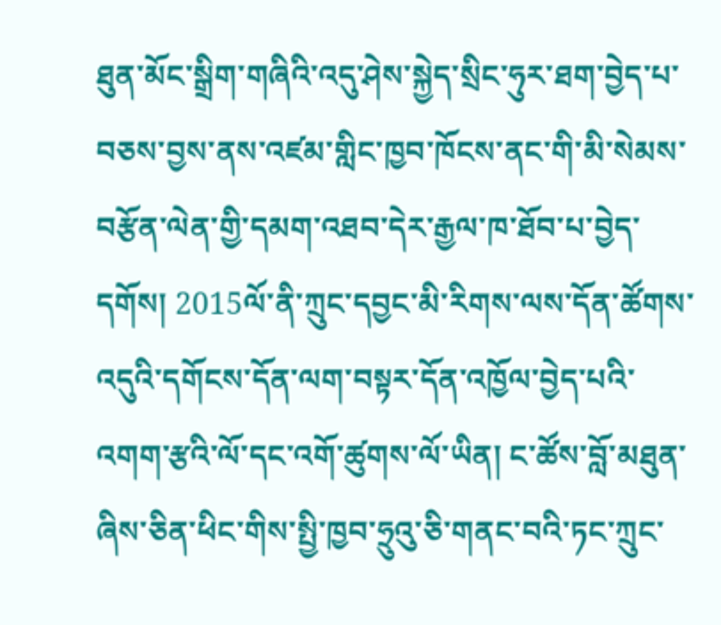ཐུན་མོང་སྒྲིག་གཞིའི་འདུ་ཤེས་སྐྱེད་སྲིང་ཧུར་ཐག་བྱེད་པ་བཅས་བྱས་ནས་འཛམ་གླིང་ཁྱབ་ཁོངས་ནང་གི་མི་སེམས་བརྩོན་ལེན་གྱི་དམག་འཐབ་དེར་རྒྱལ་ཁ་ཐོབ་པ་བྱེད་དགོས། 2015ལོ་ནི་ཀྲུང་དབྱང་མི་རིགས་ལས་དོན་ཚོགས་འདུའི་དགོངས་དོན་ལག་བསྟར་དོན་འཁྱོལ་བྱེད་པའི་འགག་རྩའི་ལོ་དང་འགོ་ཚུགས་ལོ་ཡིན། ང་ཚོས་བློ་མཐུན་ཞིས་ཅིན་ཕིང་གིས་སྤྱི་ཁྱབ་ཧྲུའུ་ཅི་གནང་བའི་ཏང་ཀྲུང་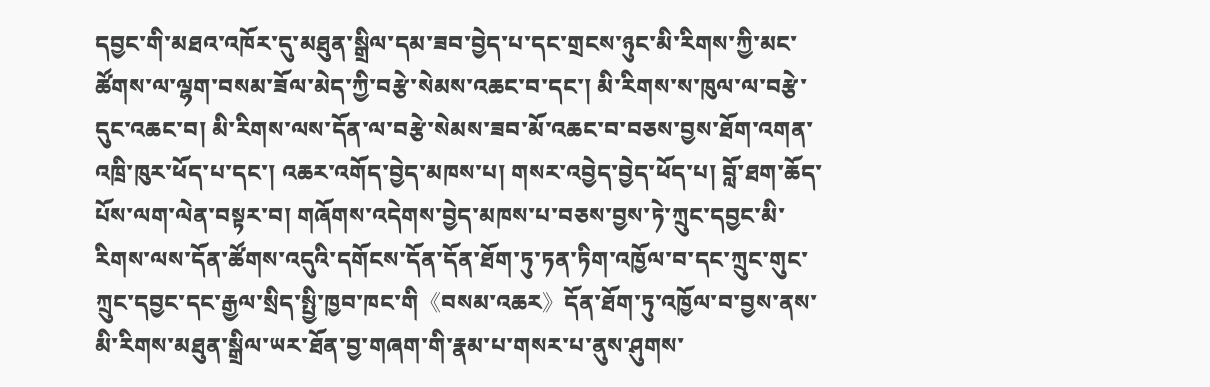དབྱང་གི་མཐའ་འཁོར་དུ་མཐུན་སྒྲིལ་དམ་ཟབ་བྱེད་པ་དང་གྲངས་ཉུང་མི་རིགས་ཀྱི་མང་ཚོགས་ལ་ལྷག་བསམ་ཟོལ་མེད་ཀྱི་བརྩེ་སེམས་འཆང་བ་དང་། མི་རིགས་ས་ཁུལ་ལ་བརྩེ་དུང་འཆང་བ། མི་རིགས་ལས་དོན་ལ་བརྩེ་སེམས་ཟབ་མོ་འཆང་བ་བཅས་བྱས་ཐོག་འགན་འཁྲི་ཁུར་ཕོད་པ་དང་། འཆར་འགོད་བྱེད་མཁས་པ། གསར་འབྱེད་བྱེད་ཕོད་པ། བློ་ཐག་ཆོད་པོས་ལག་ལེན་བསྟར་བ། གཞོགས་འདེགས་བྱེད་མཁས་པ་བཅས་བྱས་ཏེ་ཀྲུང་དབྱང་མི་རིགས་ལས་དོན་ཚོགས་འདུའི་དགོངས་དོན་དོན་ཐོག་ཏུ་ཏན་ཏིག་འཁྱོལ་བ་དང་ཀྲུང་གུང་ཀྲུང་དབྱང་དང་རྒྱལ་སྲིད་སྤྱི་ཁྱབ་ཁང་གི《བསམ་འཆར》དོན་ཐོག་ཏུ་འཁྱོལ་བ་བྱས་ནས་མི་རིགས་མཐུན་སྒྲིལ་ཡར་ཐོན་བྱ་གཞག་གི་རྣམ་པ་གསར་པ་ནུས་ཤུགས་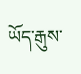ཡོད་རྒུས་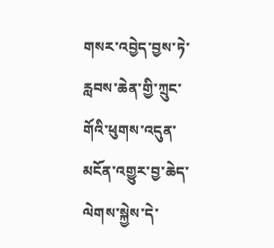གསར་འབྱེད་བྱས་ཏེ་རླབས་ཆེན་གྱི་ཀྲུང་གོའི་ཕུགས་འདུན་མངོན་འགྱུར་བྱ་ཆེད་ལེགས་སྐྱེས་དེ་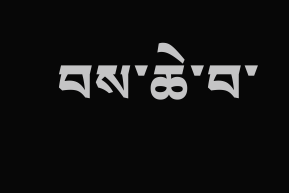བས་ཆེ་བ་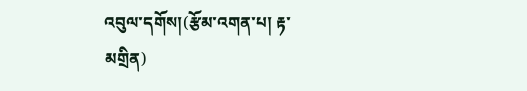འབུལ་དགོས།(རྩོམ་འགན་པ། རྟ་མགྲིན)